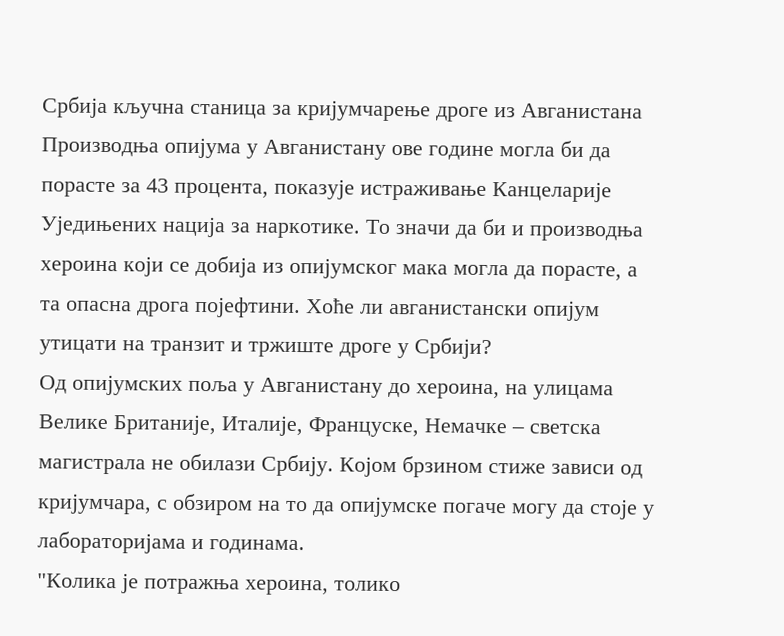Србија кључна станица за кријумчарење дроге из Авганистана
Производња опијума у Авганистану ове године могла би да порасте за 43 процента, показује истраживање Канцеларије Уједињених нација за наркотике. То значи да би и производња хероина који се добија из опијумског мака могла да порасте, а та опасна дрога појефтини. Хоће ли авганистански опијум утицати на транзит и тржиште дроге у Србији?
Од опијумских поља у Авганистану до хероина, на улицама Велике Британије, Италије, Француске, Немачке – светска магистрала не обилази Србију. Којом брзином стиже зависи од кријумчара, с обзиром на то да опијумске погаче могу да стоје у лабораторијама и годинама.
"Колика је потражња хероина, толико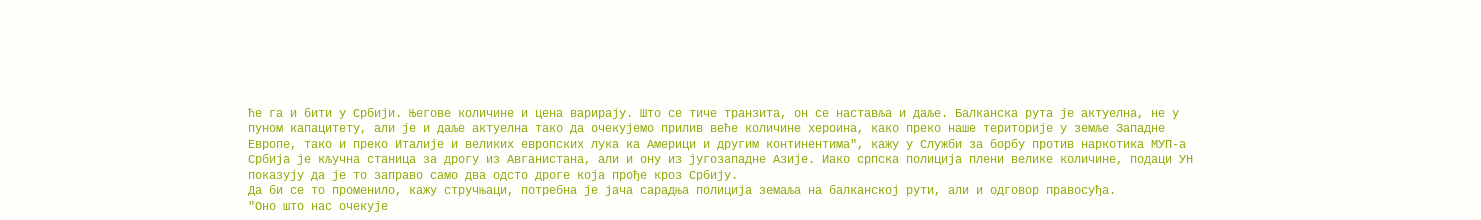ће га и бити у Србији. Његове количине и цена варирају. Што се тиче транзита, он се наставља и даље. Балканска рута је актуелна, не у пуном капацитету, али је и даље актуелна тако да очекујемо прилив веће количине хероина, како преко наше територије у земље Западне Европе, тако и преко Италије и великих европских лука ка Америци и другим континентима", кажу у Служби за борбу против наркотика МУП-а
Србија је кључна станица за дрогу из Авганистана, али и ону из југозападне Азије. Иако српска полиција плени велике количине, подаци УН показују да је то заправо само два одсто дроге која прође кроз Србију.
Да би се то променило, кажу стручњаци, потребна је јача сарадња полиција земаља на балканској рути, али и одговор правосуђа.
"Оно што нас очекује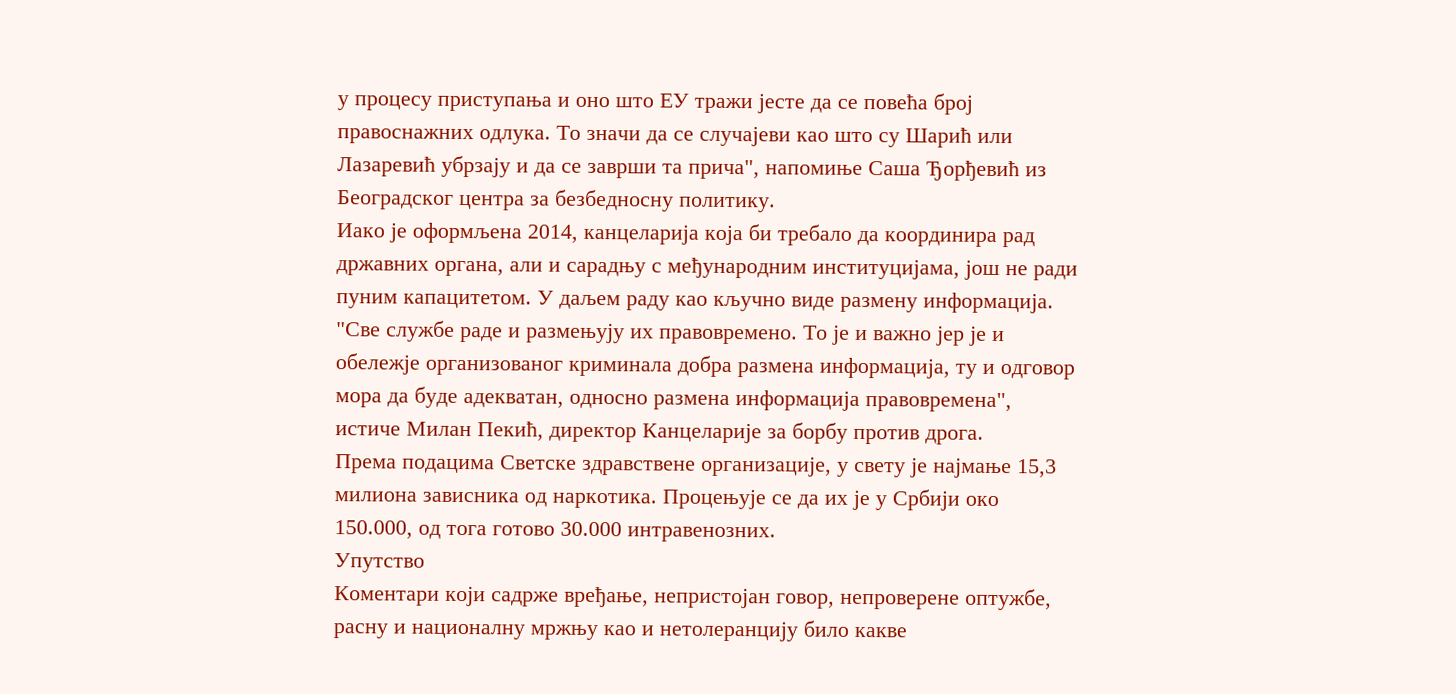у процесу приступања и оно што ЕУ тражи јесте да се повећа број правоснажних одлука. То значи да се случајеви као што су Шарић или Лазаревић убрзају и да се заврши та прича", напомиње Саша Ђорђевић из Београдског центра за безбедносну политику.
Иако је оформљена 2014, канцеларија која би требало да координира рад државних органа, али и сарадњу с међународним институцијама, још не ради пуним капацитетом. У даљем раду као кључно виде размену информација.
"Све службе раде и размењују их правовремено. То је и важно јер је и обележје организованог криминала добра размена информација, ту и одговор мора да буде адекватан, односно размена информација правовремена", истиче Милан Пекић, директор Канцеларије за борбу против дрога.
Према подацима Светске здравствене организације, у свету је најмање 15,3 милиона зависника од наркотика. Процењује се да их је у Србији око 150.000, од тога готово 30.000 интравенозних.
Упутство
Коментари који садрже вређање, непристојан говор, непроверене оптужбе, расну и националну мржњу као и нетолеранцију било какве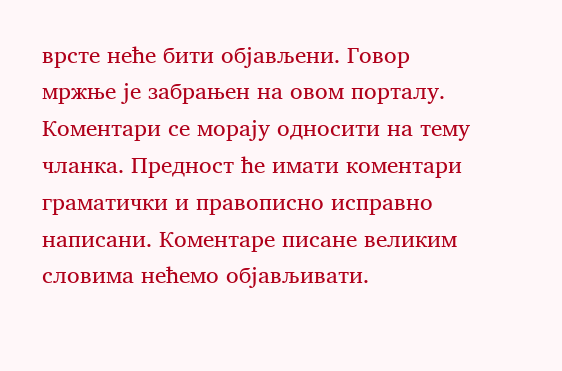врсте неће бити објављени. Говор мржње је забрањен на овом порталу. Коментари се морају односити на тему чланка. Предност ће имати коментари граматички и правописно исправно написани. Коментаре писане великим словима нећемо објављивати.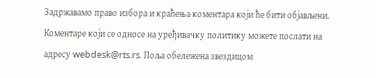Задржавамо право избора и краћења коментара који ће бити објављени. Коментаре који се односе на уређивачку политику можете послати на адресу webdesk@rts.rs. Поља обележена звездицом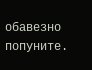обавезно попуните.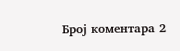Број коментара 2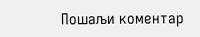Пошаљи коментар